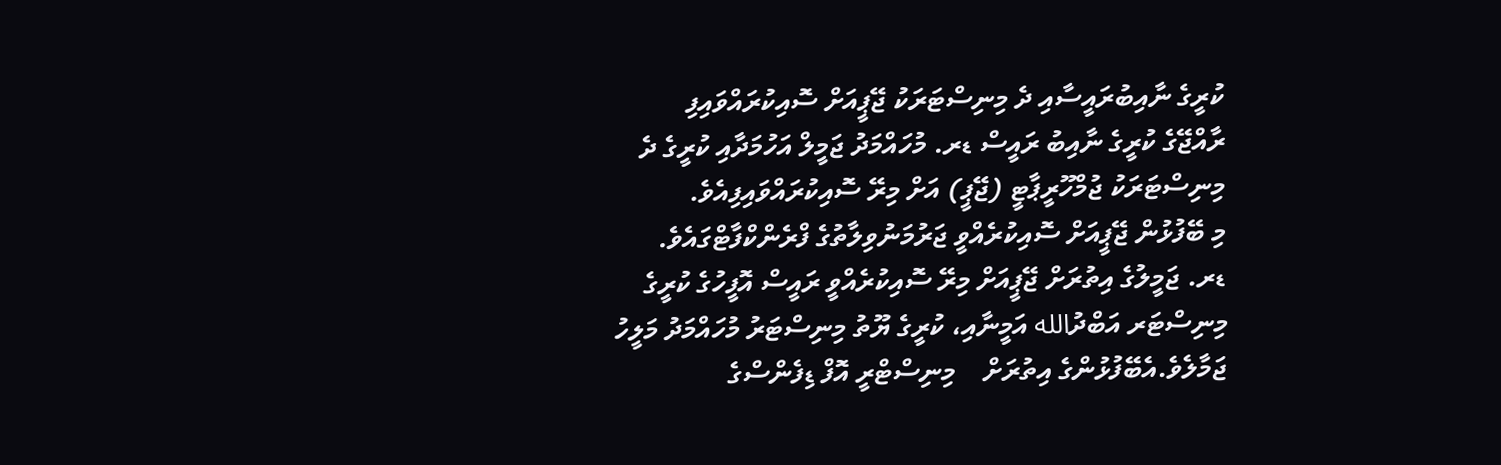ކުރީގެ ނާއިބުރައީސާއި ދެ މިނިސްޓަރަކު ޖޭޕީއަށް ސޮއިކުރައްވައިފި
ރާއްޖޭގެ ކުރީގެ ނާއިބު ރައީސް ޑރ. މުހައްމަދު ޖަމީލް އަހުމަދާއި ކުރީގެ ދެ މިނިސްޓަރަކު ޖުމްހޫރީޕާޓީ (ޖޭޕީ) އަށް މިރޭ ސޮއިކުރައްވައިފިއެވެ.
މި ބޭފުޅުން ޖޭޕީއަށް ސޮއިކުރެއްވީ ޖަރުމަނުވިލާތުގެ ފްރެންކްފާޓްގައެވެ.
ޑރ. ޖަމީލުގެ އިތުރަށް ޖޭޕީއަށް މިރޭ ސޮއިކުރެއްވީ ރައީސް އޮފީހުގެ ކުރީގެ މިނިސްޓަރ އަބްދުالله އަމީނާއި، ކުރީގެ ޔޫތު މިނިސްޓަރު މުހައްމަދު މަލީހު ޖަމާލެވެ.އެބޭފުޅުންގެ އިތުރަށް    މިނިސްޓްރީ އޮފް ޑިފެންސްގެ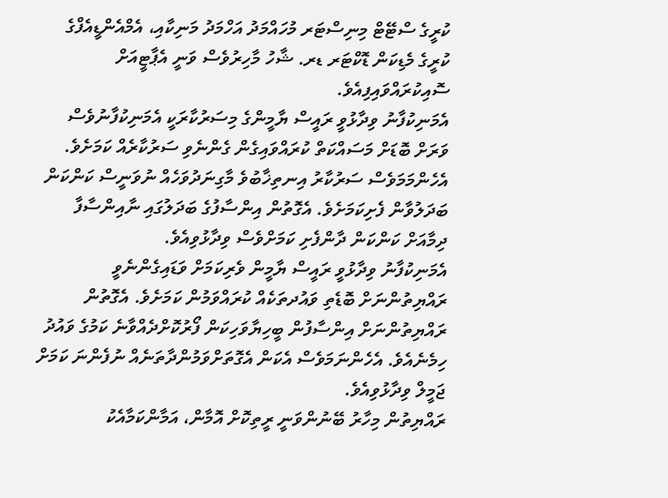ކުރީގެ ސްޓޭޓް މިނިސްޓަރ މުހައްމަދު އަހްމަދު މަނިކާއި، އެމްއެންޑީއެފްގެ ކުރީގެ މެޑިކަން ޑޮކްޓަރ ޑރ. ޝާހު މާހިރުވެސް ވަނީ އެޕާޓީއަށް ސޮއިކުރައްވައިފިއެވެ.
އެމަނިކުފާނު ވިދާޅުވީ ރައީސް ޔާމީންގެ މިސަރުކާރަކީ އެމަނިކުފާނުވެސް ވަރަށް ބޮޑަށް މަސައްކަތް ކުރައްވައިގެން ގެންނެވި ސަރުކާރެއް ކަމަށެވެ. އެހެންމަމަވެސް ސަރުކާރު އިނތިޚާބުވެ މާގިނަދުވަހެއް ނުވަނީސް ކަންކަން ބަދަލުވާން ފެށިކަމަށެވެ. އެގޮތުން އިންސާފުގެ ބަދަލުގައި ނާއިންސާފާ ދިމާއަށް ކަންކަން ދާންފެށި ކަމަށްވެސް ވިދާޅުވިއެވެ.
އެމަނިކުފާނު ވިދާޅުވީ ރައީސް ޔާމީން ވެރިކަމަށް ވަޑައިގެންނެވީ ރައްޔިތުންނަށް ބޮޑެތި ވައުދތަކެއް ކުރައްވަމުން ކަމަށެވެ. އެގޮތުން ރައްޔިތުންނަށް އިންސާފުން ބީހިޔާވަހިކަން ފޯރުކޮށްދެއްވާނެ ކަމުގެ ވައުދު ހިމެނެއެވެ. އެހެންނަމަވެސް އެކަން އެގޮތަށްވަމުންދާތަނެއް ނުފެންނަ ކަމަށް ޖަމީލް ވިދާޅުވިއެވެ.
ރައްޔިތުން މިހާރު ބޭނުންވަނީ ރީތިކޮށް އޮމާން، އަމާންކަމާއެކު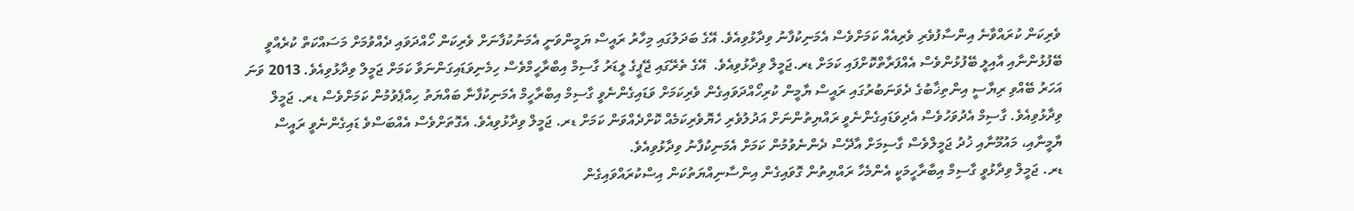ވެރިކަން ކުރައްވާނެ އިންސާފުވެރި ވެރިއެއް ކަމަށްވެސް އެމަނިކުފާނު ވިދާޅުވިއެވެ. އޭގެ ބަދަލުގައި މިހާރު ރައީސް ޔަމީންވަނީ އެމަނުކުފާނަށް ވެރިކަން ހޯއްދަވައި ދެއްވުމަށް މަސައްކަތް ކުރެއްވީ ބޭފުޅުންނާއި އާއިލީ ބޭފުޅުންވެސް އެއްފަރާތްކޮށްފައި ކަމަށް ޑރ.ޖަމީލް ވިދާޅުވިއެވެ.  އޭގެ ތެރޭގައި ޖޭޕީގެ ލީޑަރު ގާސިމް އިބްރާހީމްވެސް ހިމެނިވަޑައިގަންނަވާ ކަމަށް ޖަމީލް ވިދާޅުވިއެވެ. 2013 ވަނަ އަހަރު ބޭއްވި ރިޔާސީ އިންތިޚާބުގެ ދެވަނަބުރުގައި ރައީސް ޔާމީން ކުރިހޯއްދަވައިގެން ވެރިކަމަށް ވަޑައިގެންނެވީ ގާސިމް އިބްރާހީމް އެމަނިކުފާނާ ބައްޔަތު ހިއްޕެވުމުން ކަމަށްވެސް ޑރ. ޖަމީލް ވިދާޅުވިއެވެ. ގާސިމް އެދުވަހުވެސް އެދިވަޑައިގެންނެވީ ރައްޔިތުންނަށް އަދުލުވެރި ހެޔޮވެރިކަމެއް ކޮށްދެއްވަން ކަމަށް ޑރ. ޖަމީލް ވިދާޅުވިއެވެ. އެގޮތަށްވެސް އެއްބަސްވެ ޑައިގެންނެވީ ރައީސް ޔާމީނާއި، މައުމޫނާއި ޚުދު ޖަމީލްވެސް ގާސިމަށް އާދޭސް ދެންނެވުމުން ކަމަށް އެމަނިކުފާނު ވިދާޅުވިއެވެ.
ޑރ. ޖަމީލް ވިދާޅުވީ ގާސިމް އިބާރާހީމަކީ އެންމެހާ ރައްޔިތުން ގޮވައިގެން އިންސާނިއްޔަތުކަން އިސްކުރައްވައިގެން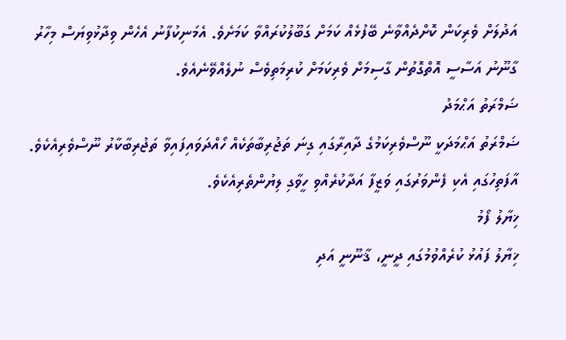އަދުލަށް ވެރިކަން ކޮށްދެއްވާނެ ބޭފުޅެއް ކަމަށް ގަބޫލުކުރައްވާ ކަމަށެވެ. އެމަނިކުފާނު އެހެން ވިދާޅުވިޔަސް މިހާރު ގާނޫނު އަސާސީ އޮތްގޮތުން ގާސިމަށް ވެރިކަމަށް ކުރިމަތިވެސް ނުލެއްވޭނެއެވެ.
ޟަމްރަތު އަޙްމަދު
ޟަމްރަތު އަޙްމަދަކީ ނޫސްވެރިކަމުގެ ދާއިރާގައި ގިނަ ތަޖުރިބާތަކެއް ހޯއްދަވައިފައިވާ ތަޖުރިބާކާރު ނޫސްވެރިއެކެވެ. އާފަތިހުގައި އެކި ފެންވަރުގައި ވަޒީފާ އަދާކުރެއްވި ހީވާގި ލިޔުންތެރިއެކެވެ.
ޚިޔާލު ފޯމު
ޚިޔާލު ފައުޅު ކުރެއްވުމުގައި ދީނީ، ޤާނޫނީ އަދި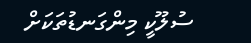ސުލޫކީ މިންގަނޑުތަކަށް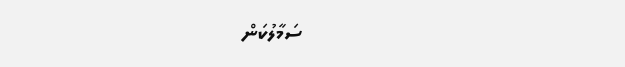ސަމާލުކަން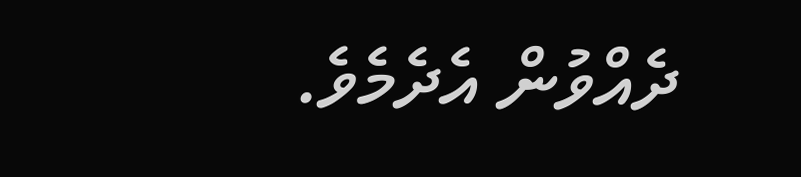ދެއްވުން އެދެމެވެ.